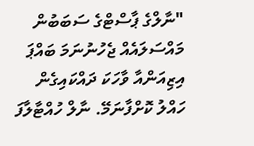"ނާލްގެ ޕާސްޓްގެ ސަބަބުން މައްސަލައެއް ޖެހުނުނަމަ ބައްޕަ އިޒިއަންއާ ވާހަކަ ދައްކައިގެން ހައްލު ކޮށްފާނަމޭ. ނާލް ހުއްޓާލާފަ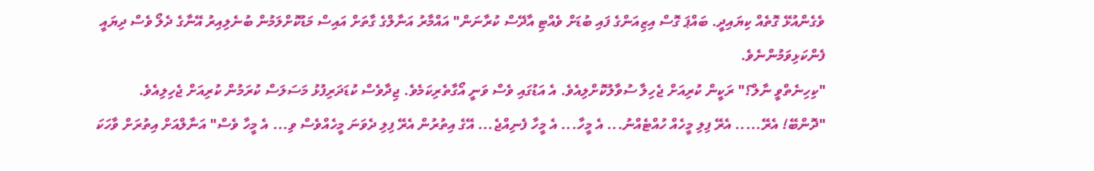ވެގެންއުޅޭ ގޮތެއް ކިޔައިދީ. ބައްޕަ ގޮސް އިޒިއަންގެ ފައި ބުޑަށް ވެއްޓި އާދޭސް ކުރާނަން" އައްމާރު އަނާލްގެ ގާތަށް އައިސް މަޑުކޮށްލަމުން ބުނެލިއިރު އޭނާގެ ދެލޯ ވެސް ދިޔައީ ފެންކަޅިވަމުންނެވެ.
"ކިހިނެތްވީ ނާލް؟" ރަކީން ކުރިއަށް ޖެހިލާ ސުވާލުކޮށްލިއެވެ. އެ އަޑުގައި ވެސް ވަނީ އޯގާތެރިކަމެވެ. ޖިދާވެސް ކުޑަދަރިފުޅު މަސަލަސް ކުރަމުން ކުރިއަށް ޖެހިލިއެވެ.
"ދޮންބޭ! އެރޭ..... އެރޭ ފިލި މީހެއް ހުއްޓެއްނު... އެ މީހާ... އެ މީހާ ފެނިއްޖެ... އޭގެ އިތުރުން އެރޭ ފިލި ދެވަނަ މީހެއްވެސް ވި... އެ މީހާ ވެސް" އަނާލްއަށް އިތުރަށް ވާހަކަ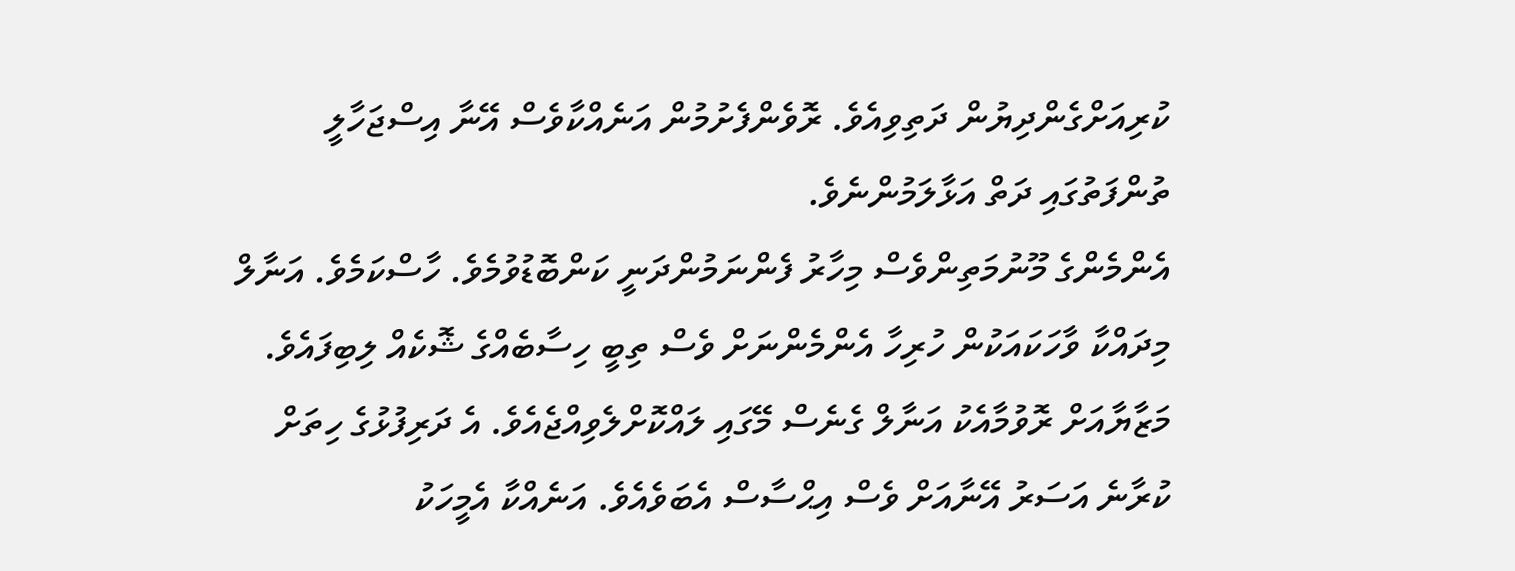ކުރިއަށްގެންދިޔުން ދަތިވިއެވެ. ރޮވެންފެށުމުން އަނެއްކާވެސް އޭނާ އިސްޖަހާލީ ތުންފަތުގައި ދަތް އަޅާލަމުންނެވެ.
އެންމެންގެ މޫނުމަތިންވެސް މިހާރު ފެންނަމުންދަނީ ކަންބޮޑުވުމެވެ. ހާސްކަމެވެ. އަނާލް މިދައްކާ ވާހަކައަކުން ހުރިހާ އެންމެންނަށް ވެސް ތިބީ ހިސާބެއްގެ ޝޮކެއް ލިބިފައެވެ. މަޒާޔާއަށް ރޮވުމާއެކު އަނާލް ގެނެސް މޭގައި ލައްކޮށްލެވިއްޖެއެވެ. އެ ދަރިފުޅުގެ ހިތަށް ކުރާނެ އަސަރު އޭނާއަށް ވެސް އިޙްސާސް އެބަވެއެވެ. އަނެއްކާ އެމީހަކު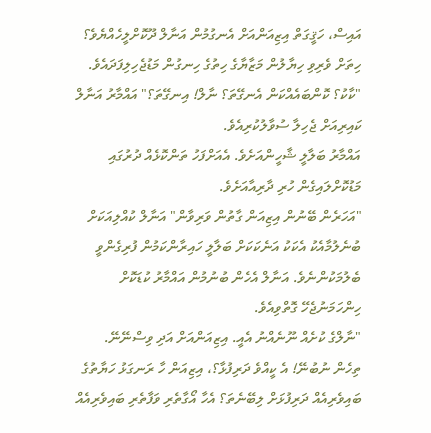އައިސް، ހަޤީގަތް އިޒިއަންއަށް އެނގުމުން އަނާލް ދޫކޮށްލީހެއްޔެވެ؟ ހިތަށް ވެރިވި ހިޔާލުން މަޒާޔާގެ ހިތުގެ ހިނގުން މަޑުޖެހިލިފަދައެވެ.
"ކާކު؟ ކޮންބައެއްކަން އެނގޭތަ؟ ނާލް! އިނގޭތަ؟" އައްމާރު އަނާލް ކައިރިއަށް ޖެހިލާ ސުވާލުކުރިއެވެ.
އައްމާރު ބަލާލީ ޝާހީންއަށެވެ. އެއަށްފަހު ތަންކޮޅެއް ދުރުގައި މަޑުކޮށްލައިގެން ހުރި ދާރިއާއަށެވެ.
"އަހަރެން ބޭނުން އިޒިއަން ގާތުން ވަރިވާން" އަނާލް ކުއްލިއަކަށް ބުނެލުމާއެކު އެކަކު އަނެކަކަށް ބަލާލީ ހައިރާންކަމުން ފުރިގެންވީ ބެލުމަކުންނެވެ. އަނާލް އެހެން ބުނުމުން އައްމާރު ކުޑަކޮށް ހިންހަމަނުޖެހޭ ގޮތްވިއެވެ.
"ނާލްގެ ކުށެއް ނޫނެއްނު އެއީ. އިޒިއަންއަށް އަދި ވިސްނޭނޭ. ތިހެން ނުބުނޭ! އެ ކީއްވެ ދަރިފުޅާ؟، އިޒިއަން ހާ ރަނގަޅު ހަޔާތުގެ ބައިވެރިއެއް ދަރިފުޅަށް ލިބޭނެތަ؟ އެހާ އޯގާތެރި ވަފާތެރި ބައިވެރިއެއް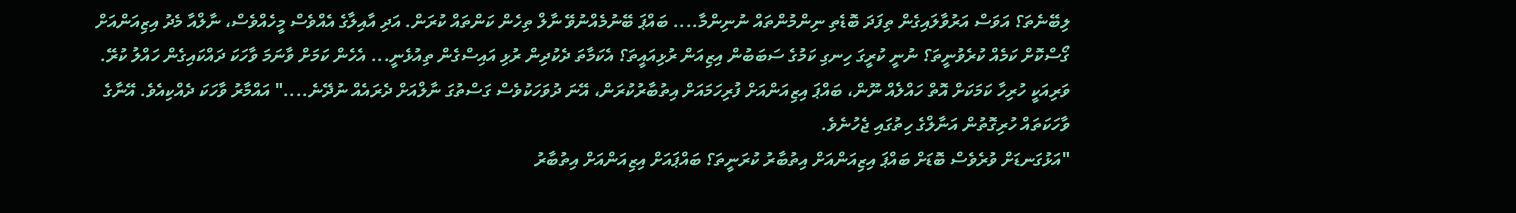ލިބޭނެތަ؟ އަވަސް އަރުވާލައިގެން ތިފަދަ ބޮޑެތި ނިންމުންތައް ނުނިންމާ.... ބައްޕަ ބޭނުމެއްނުވޭ ނާލް ތިހެން ކަންތައް ކުރަން. އަދި އާއިލާގެ އެއްވެސް މީހެއްވެސް، ނާލްއާ މެދު އިޒިއަންއަށް ގޯސްކޮށް ކަމެއް ކުރެވުނީތަ؟ ނުނީ ކުރީގަ ހިނގި ކަމުގެ ސަބަބުން އިޒިއަން ރުޅިއައީތަ؟ އެކަމާތަ ދެކުދިން ރުޅި އައިސްގެން ތިއުޅެނީ... އެހެން ކަމަށް ވާނަމަ ވާހަކަ ދައްކައިގެން ހައްލު ކުރޭ. ވަރިއަކީ ހުރިހާ ކަމަކަށް އޮތް ހައްލެއް ނޫން، ބައްޕަ އިޒިއަންއަށް ފުރިހަމައަށް އިތުބާރުކުރަން، އޭނަ ދުވަހަކުވެސް ގަސްތުގަ ނާލްއަށް ދެރައެއް ނުދޭނެ...." އައްމާރު ވާހަކަ ދެއްކިއެވެ. އޭނާގެ ވާހަކަތައް ހުރިގޮތުން އަނާލްގެ ހިތުގައި ޖެހުނެވެ.
"އަޅުގަނޑަށް ވުރެވެސް ބޮޑަށް ބައްޕަ އިޒިއަންއަށް އިތުބާރު ކުރަނީތަ؟ ބައްޕައަށް އިޒިއަންއަށް އިތުބާރު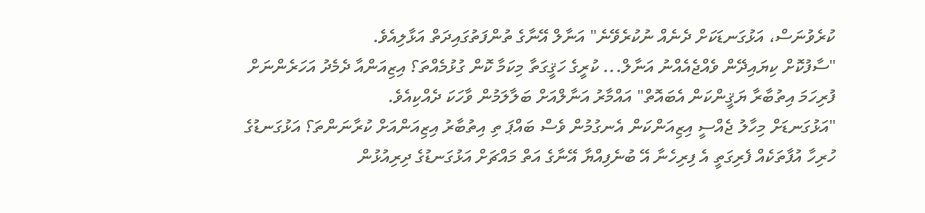ކުރެވުނަސް، އަޅުގަނޑަކަށް ދެނެއް ނުކުރެވޭނެ" އަނާލް އޭނާގެ ތުންފަތުގައިދަތް އަޅާލިއެވެ.
"ސާފުކޮށް ކިޔައިދޭން ވެއްޖެއެއްނު އަނާލް... ކުރީގެ ހަޤީގަތާ މިކަމާ ކޮން ގުޅުމެއްތަ؟ އިޒިއަންއާ ދެމެދު އަހަރެންނަށް ފުރިހަމަ އިތުބާރާ ޔަޤީންކަން އެބައޮތް" އައްމާރު އަނާލްއަށް ބަލާލަމުން ވާހަކަ ދެއްކިއެވެ.
"އަޅުގަނޑަށް މިހާލު ޖެއްސީ އިޒިއަންކަން އެނގުމުން ވެސް ބައްޕަ ތި އިތުބާރު އިޒިއަންއަށް ކުރާނަންތަ؟ އަޅުގަނޑުގެ ހުރިހާ އުފާތަކެއް ފެރިގަތީ އެ ފިރިހެނާ އޭ ބުނެފިއްޔާ އޭނާގެ އަތް މައްޗަށް އަޅުގަނޑުގެ ދިރިއުޅުން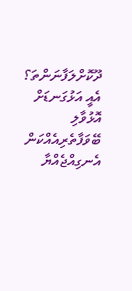ދޫކޮށްލަފާނަންތަ؟ އެއީ އަޅުގަނޑަށް އޮޅުވާލި ބޭވަފާތެރިއެއްކަން އެނގިއްޖެއްޔާ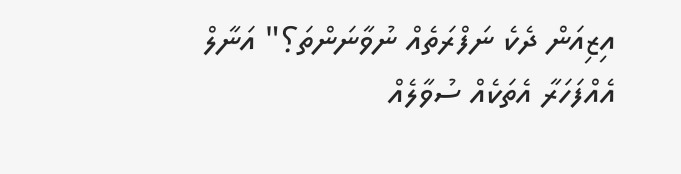އިޒިއަން ދެކެ ނަފްރަތެއް ނުވާނަންތަ؟" އަނާލް އެއްފަހަރާ އެތަކެއް ސުވާލެއް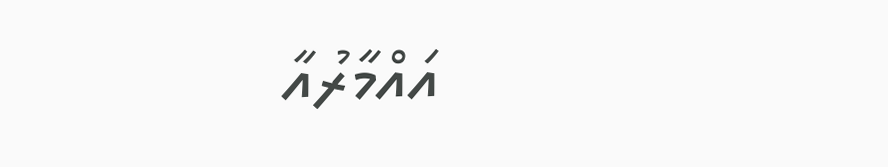އައްމާރުއާ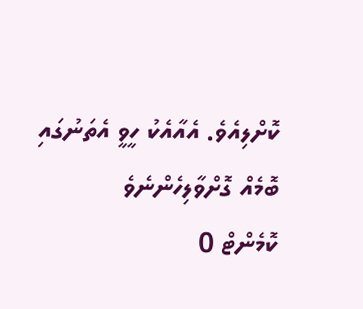ކޮށްލިއެވެ. އެއާއެކު ހީވީ އެތަނުގައި ބޮމެއް ގޮށްވާލިހެންނެވެ
ކޮމެންޓް 0